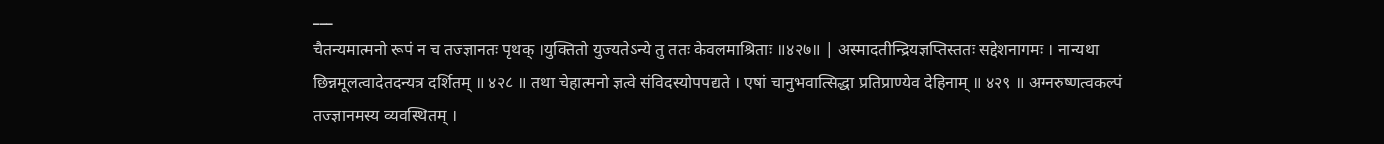___
चैतन्यमात्मनो रूपं न च तज्ज्ञानतः पृथक् ।युक्तितो युज्यतेऽन्ये तु ततः केवलमाश्रिताः ॥४२७॥ | अस्मादतीन्द्रियज्ञप्तिस्ततः सद्देशनागमः । नान्यथा छिन्नमूलत्वादेतदन्यत्र दर्शितम् ॥ ४२८ ॥ तथा चेहात्मनो ज्ञत्वे संविदस्योपपद्यते । एषां चानुभवात्सिद्धा प्रतिप्राण्येव देहिनाम् ॥ ४२९ ॥ अग्नरुष्णत्वकल्पं तज्ज्ञानमस्य व्यवस्थितम् ।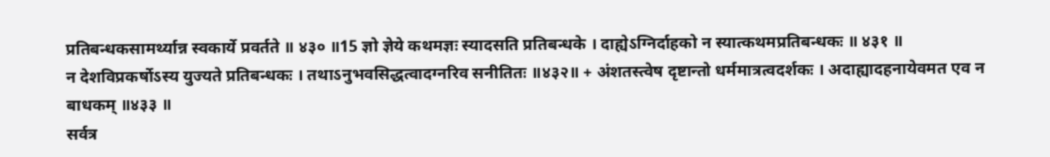प्रतिबन्धकसामर्थ्यान्न स्वकार्ये प्रवर्तते ॥ ४३० ॥15 ज्ञो ज्ञेये कथमज्ञः स्यादसति प्रतिबन्धके । दाह्येऽग्निर्दाहको न स्यात्कथमप्रतिबन्धकः ॥ ४३१ ॥
न देशविप्रकर्षोऽस्य युज्यते प्रतिबन्धकः । तथाऽनुभवसिद्धत्वादग्नरिव सनीतितः ॥४३२॥ + अंशतस्त्वेष दृष्टान्तो धर्ममात्रत्वदर्शकः । अदाह्यादहनायेवमत एव न बाधकम् ॥४३३ ॥
सर्वत्र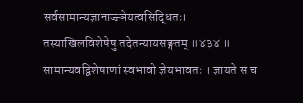सर्वसामान्यज्ञानाज्ज्ञेयत्वसिद्धितः। तस्याखिलविशेषेषु तदेतन्यायसङ्गतम् ॥४३४ ॥ सामान्यवद्विशेषाणां स्वभावो ज्ञेयभावतः । ज्ञायते स च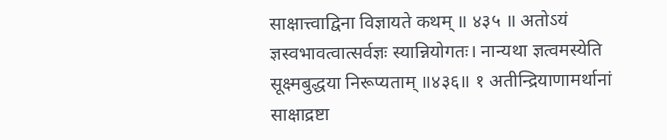साक्षात्त्वाद्विना विज्ञायते कथम् ॥ ४३५ ॥ अतोऽयं ज्ञस्वभावत्वात्सर्वज्ञः स्यान्नियोगतः। नान्यथा ज्ञत्वमस्येति सूक्ष्मबुद्धया निरूप्यताम् ॥४३६॥ १ अतीन्द्रियाणामर्थानां साक्षाद्रष्टा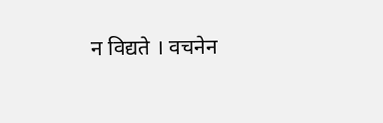न विद्यते । वचनेन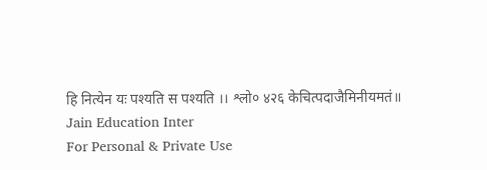हि नित्येन यः पश्यति स पश्यति ।। श्लो० ४२६ केचित्पदाजैमिनीयमतं॥
Jain Education Inter
For Personal & Private Use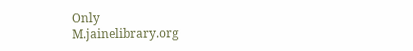Only
M.jainelibrary.org